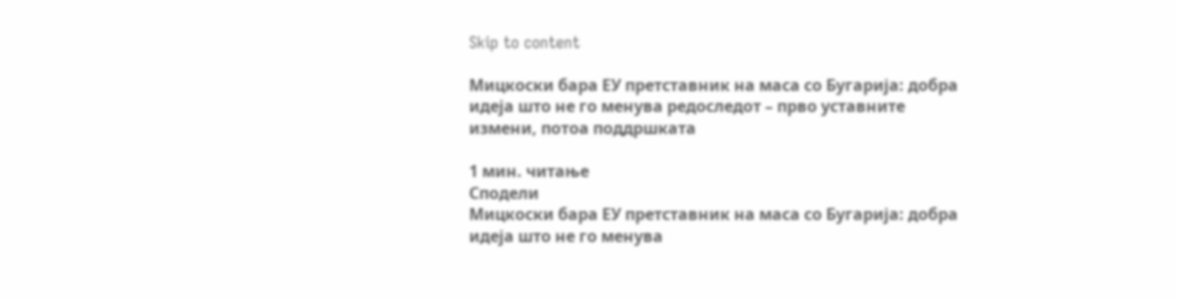Skip to content

Мицкоски бара ЕУ претставник на маса со Бугарија: добра идеја што не го менува редоследот – прво уставните измени, потоа поддршката

1 мин. читање
Сподели
Мицкоски бара ЕУ претставник на маса со Бугарија: добра идеја што не го менува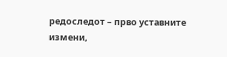редоследот – прво уставните измени,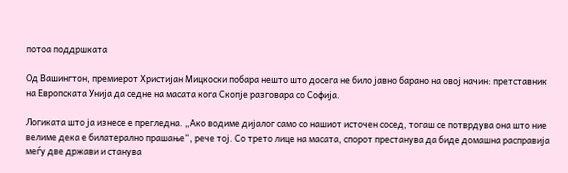потоа поддршката

Од Вашингтон, премиерот Христијан Мицкоски побара нешто што досега не било јавно барано на овој начин: претставник на Европската Унија да седне на масата кога Скопје разговара со Софија.

Логиката што ја изнесе е прегледна. „Ако водиме дијалог само со нашиот источен сосед, тогаш се потврдува она што ние велиме дека е билатерално прашање“, рече тој. Со трето лице на масата, спорот престанува да биде домашна расправија меѓу две држави и станува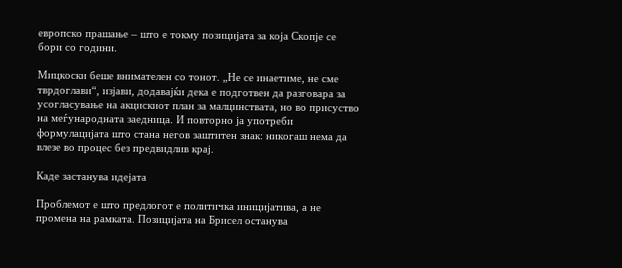европско прашање – што е токму позицијата за која Скопје се бори со години.

Мицкоски беше внимателен со тонот. „Не се инаетиме, не сме тврдоглави“, изјави, додавајќи дека е подготвен да разговара за усогласување на акцискиот план за малцинствата, но во присуство на меѓународната заедница. И повторно ја употреби формулацијата што стана негов заштитен знак: никогаш нема да влезе во процес без предвидлив крај.

Каде застанува идејата

Проблемот е што предлогот е политичка иницијатива, а не промена на рамката. Позицијата на Брисел останува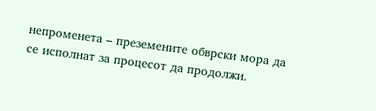непроменета – преземените обврски мора да се исполнат за процесот да продолжи.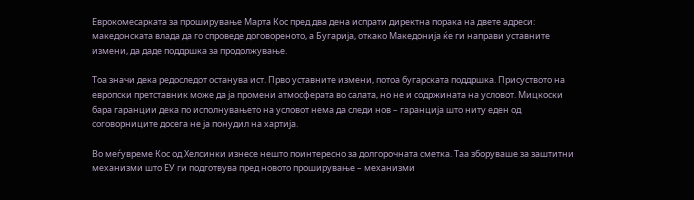Еврокомесарката за проширување Марта Кос пред два дена испрати директна порака на двете адреси: македонската влада да го спроведе договореното, а Бугарија, откако Македонија ќе ги направи уставните измени, да даде поддршка за продолжување.

Тоа значи дека редоследот останува ист. Прво уставните измени, потоа бугарската поддршка. Присуството на европски претставник може да ја промени атмосферата во салата, но не и содржината на условот. Мицкоски бара гаранции дека по исполнувањето на условот нема да следи нов – гаранција што ниту еден од соговорниците досега не ја понудил на хартија.

Во меѓувреме Кос од Хелсинки изнесе нешто поинтересно за долгорочната сметка. Таа зборуваше за заштитни механизми што ЕУ ги подготвува пред новото проширување – механизми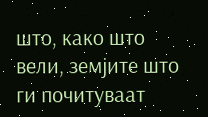што, како што вели, земјите што ги почитуваат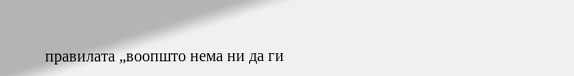правилата „воопшто нема ни да ги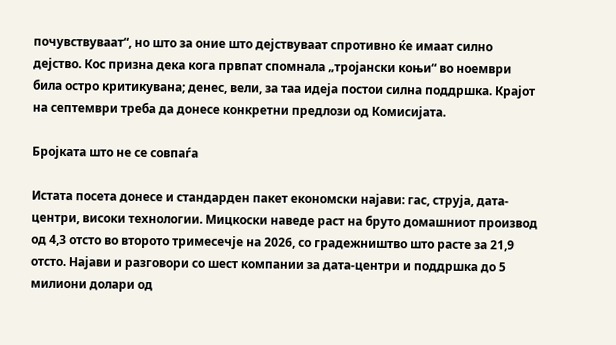почувствуваат“, но што за оние што дејствуваат спротивно ќе имаат силно дејство. Кос призна дека кога првпат спомнала „тројански коњи“ во ноември била остро критикувана; денес, вели, за таа идеја постои силна поддршка. Крајот на септември треба да донесе конкретни предлози од Комисијата.

Бројката што не се совпаѓа

Истата посета донесе и стандарден пакет економски најави: гас, струја, дата-центри, високи технологии. Мицкоски наведе раст на бруто домашниот производ од 4,3 отсто во второто тримесечје на 2026, со градежништво што расте за 21,9 отсто. Најави и разговори со шест компании за дата-центри и поддршка до 5 милиони долари од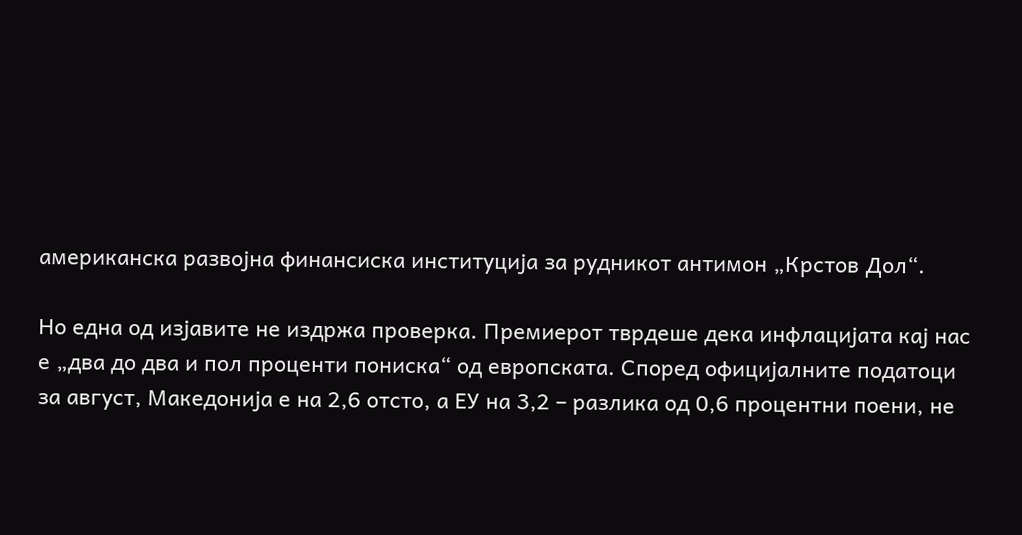американска развојна финансиска институција за рудникот антимон „Крстов Дол“.

Но една од изјавите не издржа проверка. Премиерот тврдеше дека инфлацијата кај нас е „два до два и пол проценти пониска“ од европската. Според официјалните податоци за август, Македонија е на 2,6 отсто, а ЕУ на 3,2 – разлика од 0,6 процентни поени, не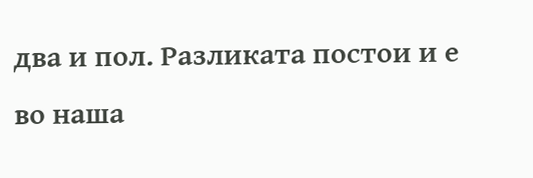два и пол. Разликата постои и е во наша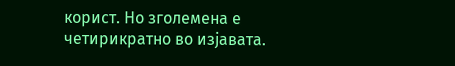корист. Но зголемена е четирикратно во изјавата.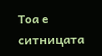Тоа е ситницата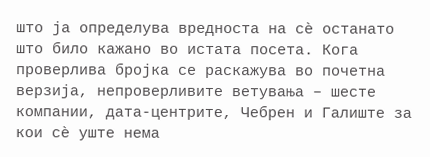што ја определува вредноста на сè останато што било кажано во истата посета. Кога проверлива бројка се раскажува во почетна верзија, непроверливите ветувања – шесте компании, дата-центрите, Чебрен и Галиште за кои сè уште нема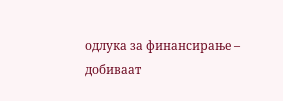одлука за финансирање – добиваат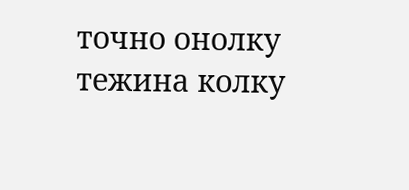точно онолку тежина колку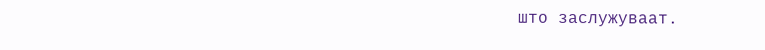што заслужуваат.